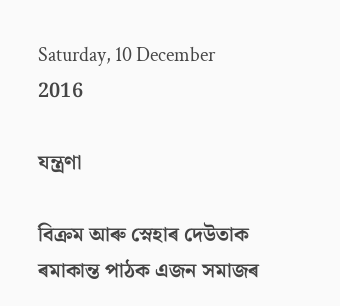Saturday, 10 December 2016

যন্ত্ৰণা

বিক্ৰম আৰু স্নেহাৰ দেউতাক ৰমাকান্ত পাঠক এজন সমাজৰ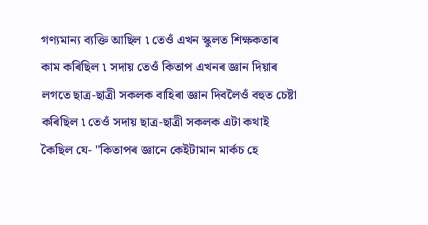গণ্যমান্য ব্যক্তি আছিল ৷ তেওঁ এখন স্কুলত শিক্ষকতাৰ কাম কৰিছিল ৷ সদায় তেওঁ কিতাপ এখনৰ জ্ঞান দিয়াৰ লগতে ছাত্ৰ-ছাত্ৰী সকলক বাহিৰা জ্ঞান দিবলৈওঁ বহুত চেষ্টা কৰিছিল ৷ তেওঁ সদায় ছাত্ৰ-ছাত্ৰী সকলক এটা কথাই কৈছিল যে- "কিতাপৰ জ্ঞানে কেইটামান মাৰ্কচ হে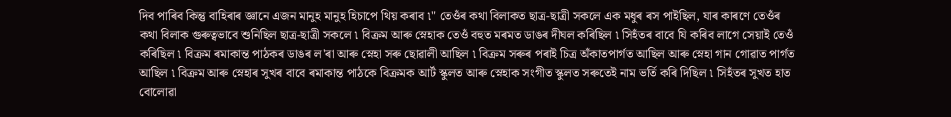দিব পাৰিব কিন্তু বাহিৰাৰ জ্ঞানে এজন মানুহ মানুহ হিচাপে থিয় কৰাব ৷" তেওঁৰ কথা বিলাকত ছাত্ৰ-ছাত্ৰী সকলে এক মধুৰ ৰস পাইছিল, যাৰ কাৰণে তেওঁৰ কথা বিলাক গুৰুত্বভাবে শুনিছিল ছাত্ৰ-ছাত্ৰী সকলে ৷ বিক্ৰম আৰু স্নেহাক তেওঁ বহুত মৰমত ডাঙৰ দীঘল কৰিছিল ৷ সিহঁতৰ বাবে যি কৰিব লাগে সেয়াই তেওঁ কৰিছিল ৷ বিক্ৰম ৰমাকান্ত পাঠকৰ ডাঙৰ ল'ৰা আৰু স্নেহা সৰু ছোৱালী আছিল ৷ বিক্ৰম সৰুৰ পৰাই চিত্ৰ অঁকাতপাৰ্গত আছিল আৰু স্নেহা গান গোৱাত পাৰ্গত আছিল ৷ বিক্ৰম আৰু স্নেহাৰ সুখৰ বাবে ৰমাকান্ত পাঠকে বিক্ৰমক আৰ্ট স্কুলত আৰু স্নেহাক সংগীত স্কুলত সৰুতেই নাম ভৰ্তি কৰি দিছিল ৷ সিহঁতৰ সুখত হাত বোলোৱা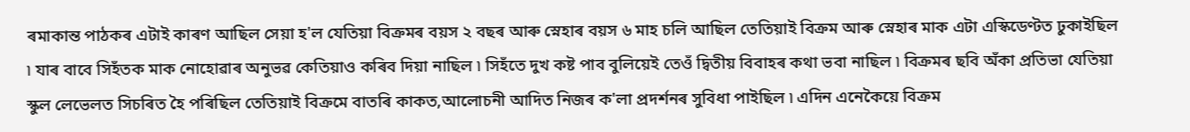ৰমাকান্ত পাঠকৰ এটাই কাৰণ আছিল সেয়া হ'ল যেতিয়া বিক্ৰমৰ বয়স ২ বছৰ আৰু স্নেহাৰ বয়স ৬ মাহ চলি আছিল তেতিয়াই বিক্ৰম আৰু স্নেহাৰ মাক এটা এস্কিডেণ্টত ঢুকাইছিল ৷ যাৰ বাবে সিহঁতক মাক নোহোৱাৰ অনুভৱ কেতিয়াও কৰিব দিয়া নাছিল ৷ সিহঁতে দুখ কষ্ট পাব বুলিয়েই তেওঁ দ্বিতীয় বিবাহৰ কথা ভবা নাছিল ৷ বিক্ৰমৰ ছবি অঁকা প্ৰতিভা যেতিয়া স্কুল লেভেলত সিচৰিত হৈ পৰিছিল তেতিয়াই বিক্ৰমে বাতৰি কাকত,আলোচনী আদিত নিজৰ ক'লা প্ৰদৰ্শনৰ সুবিধা পাইছিল ৷ এদিন এনেকৈয়ে বিক্ৰম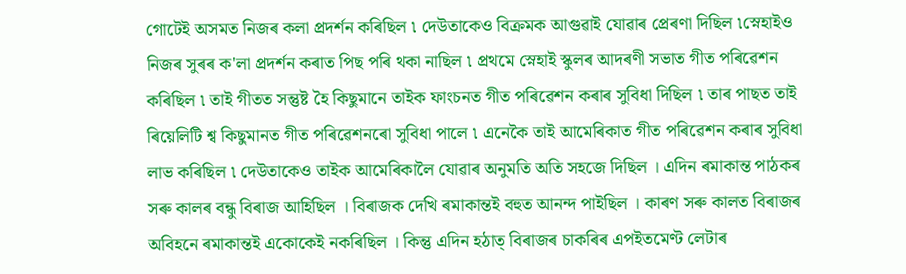গোটেই অসমত নিজৰ কলা প্ৰদৰ্শন কৰিছিল ৷ দেউতাকেও বিক্ৰমক আগুৱাই যোৱাৰ প্ৰেৰণা দিছিল ৷স্নেহাইও নিজৰ সুৰৰ ক'লা প্ৰদৰ্শন কৰাত পিছ পৰি থকা নাছিল ৷ প্ৰথমে স্নেহাই স্কুলৰ আদৰণী সভাত গীত পৰিৱেশন কৰিছিল ৷ তাই গীতত সন্তুষ্ট হৈ কিছুমানে তাইক ফাংচনত গীত পৰিৱেশন কৰাৰ সুবিধা দিছিল ৷ তাৰ পাছত তাই ৰিয়েলিটি শ্ব কিছুমানত গীত পৰিৱেশনৰো সুবিধা পালে ৷ এনেকৈ তাই আমেৰিকাত গীত পৰিৱেশন কৰাৰ সুবিধা লাভ কৰিছিল ৷ দেউতাকেও তাইক আমেৰিকালৈ যোৱাৰ অনুমতি অতি সহজে দিছিল । এদিন ৰমাকান্ত পাঠকৰ সৰু কালৰ বন্ধু বিৰাজ আহিছিল । বিৰাজক দেখি ৰমাকান্তই বহুত আনন্দ পাইছিল । কাৰণ সৰু কালত বিৰাজৰ অবিহনে ৰমাকান্তই একোকেই নকৰিছিল । কিন্তু এদিন হঠাত্ বিৰাজৰ চাকৰিৰ এপইতমেণ্ট লেটাৰ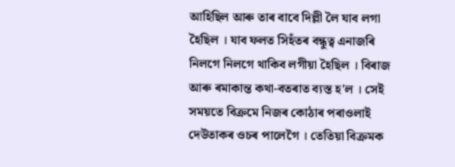আহিছিল আৰু তাৰ বাবে দিল্লী লৈ যাব লগা হৈছিল । যাব ফলত সিহঁতৰ বন্ধুত্ব এনাজৰি নিলগে নিলগে থাকিব লগীয়া হৈছিল । বিৰাজ আৰু ৰমাকান্ত কথা-বতৰাত ব্যস্ত হ'ল । সেই সময়তে বিক্ৰমে নিজৰ কোঠাৰ পৰাওলাই দেউতাকৰ ওচৰ পালেগৈ । তেতিয়া বিক্ৰমক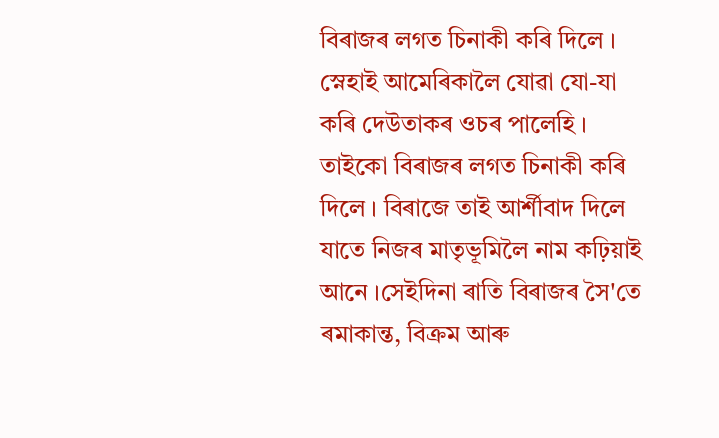বিৰাজৰ লগত চিনাকী কৰি দিলে । স্নেহাই আমেৰিকালৈ যোৱা যো-যা কৰি দেউতাকৰ ওচৰ পালেহি । তাইকো বিৰাজৰ লগত চিনাকী কৰি দিলে । বিৰাজে তাই আৰ্শীবাদ দিলে যাতে নিজৰ মাতৃভূমিলৈ নাম কঢ়িয়াই আনে ।সেইদিনা ৰাতি বিৰাজৰ সৈ'তে ৰমাকান্ত, বিক্ৰম আৰু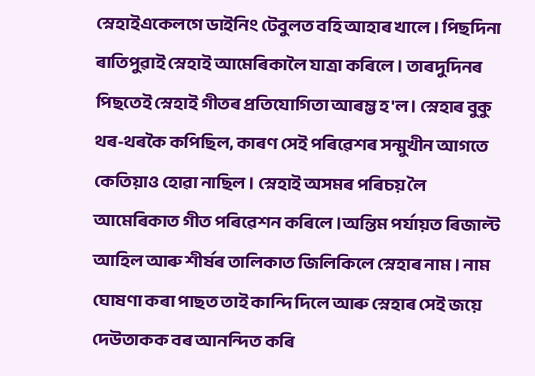স্নেহাইএকেলগে ডাইনিং টেবুলত বহি আহাৰ খালে । পিছদিনা ৰাতিপুৱাই স্নেহাই আমেৰিকালৈ যাত্ৰা কৰিলে । তাৰদুদিনৰ পিছতেই স্নেহাই গীতৰ প্ৰতিযোগিতা আৰম্ভ হ'ল । স্নেহাৰ বুকু থৰ-থৰকৈ কপিছিল, কাৰণ সেই পৰিৱেশৰ সন্মুখীন আগতে কেতিয়াও হোৱা নাছিল । স্নেহাই অসমৰ পৰিচয় লৈ আমেৰিকাত গীত পৰিৱেশন কৰিলে ।অন্তিম পৰ্যায়ত ৰিজাল্ট আহিল আৰু শীৰ্ষৰ তালিকাত জিলিকিলে স্নেহাৰ নাম । নাম ঘোষণা কৰা পাছত তাই কান্দি দিলে আৰু স্নেহাৰ সেই জয়ে দেউতাকক বৰ আনন্দিত কৰি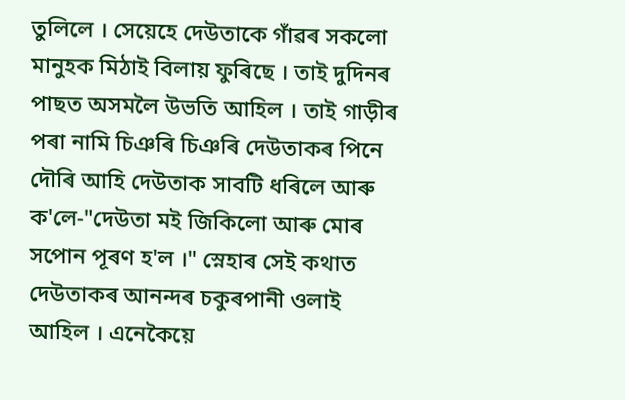তুলিলে । সেয়েহে দেউতাকে গাঁৱৰ সকলো মানুহক মিঠাই বিলায় ফুৰিছে । তাই দুদিনৰ পাছত অসমলৈ উভতি আহিল । তাই গাড়ীৰ পৰা নামি চিঞৰি চিঞৰি দেউতাকৰ পিনে দৌৰি আহি দেউতাক সাবটি ধৰিলে আৰু ক'লে-"দেউতা মই জিকিলো আৰু মোৰ সপোন পূৰণ হ'ল ।" স্নেহাৰ সেই কথাত দেউতাকৰ আনন্দৰ চকুৰপানী ওলাই আহিল । এনেকৈয়ে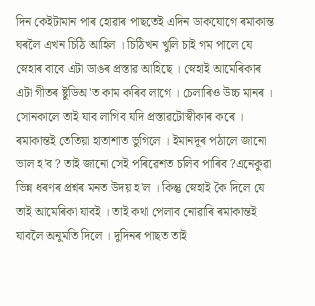দিন কেইটামান পাৰ হোৱাৰ পাছতেই এদিন ডাকযোগে ৰমাকান্ত ঘৰলৈ এখন চিঠি আহিল । চিঠিখন খুলি চাই গম পালে যে স্নেহাৰ বাবে এটা ডাঙৰ প্ৰস্তাৱ আহিছে । স্নেহাই আমেৰিকাৰ এটা গীতৰ ষ্টুডিঅ'ত কাম কৰিব লাগে । চেলাৰিও উচ্চ মানৰ । সোনকালে তাই যাব লাগিব যদি প্ৰস্তাৱটোস্বীকাৰ কৰে । ৰমাকান্তই তেতিয়া হাতাশাত ভুগিলে । ইমানদূৰ পঠালে জানো ভাল হ'ব ? তাই জানো সেই পৰিৱেশত চলিব পাৰিব ?এনেকুৱা ভিন্ন ধৰণৰ প্ৰশ্নৰ মনত উদয় হ'ল । কিন্তু স্নেহাই কৈ দিলে যে তাই আমেৰিকা যাবই । তাই কথা পেলাব নোৱাৰি ৰমাকান্তই যাবলৈ অনুমতি দিলে । দুদিনৰ পাছত তাই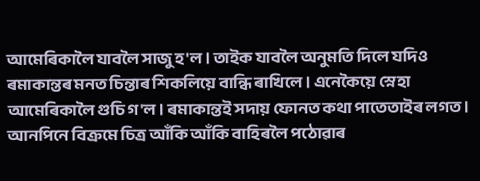আমেৰিকালৈ যাবলৈ সাজু হ'ল । তাইক যাবলৈ অনুমতি দিলে যদিও ৰমাকান্তৰ মনত চিন্তাৰ শিকলিয়ে বান্ধি ৰাখিলে । এনেকৈয়ে স্নেহা আমেৰিকালৈ গুচি গ'ল । ৰমাকান্তই সদায় ফোনত কথা পাতেতাইৰ লগত । আনপিনে বিক্ৰমে চিত্ৰ আঁকি আঁকি বাহিৰলৈ পঠোৱাৰ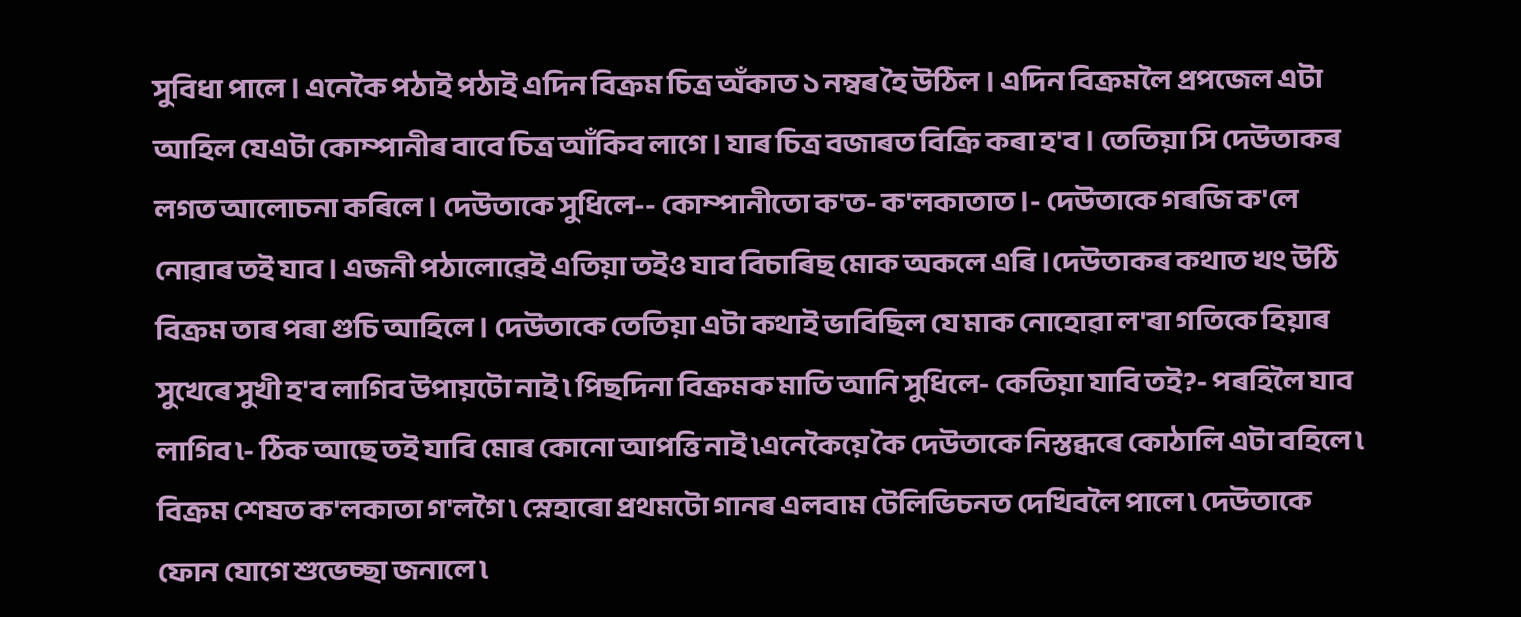সুবিধা পালে । এনেকৈ পঠাই পঠাই এদিন বিক্ৰম চিত্ৰ অঁকাত ১ নম্বৰ হৈ উঠিল । এদিন বিক্ৰমলৈ প্ৰপজেল এটা আহিল যেএটা কোম্পানীৰ বাবে চিত্ৰ আঁকিব লাগে । যাৰ চিত্ৰ বজাৰত বিক্ৰি কৰা হ'ব । তেতিয়া সি দেউতাকৰ লগত আলোচনা কৰিলে । দেউতাকে সুধিলে-- কোম্পানীতো ক'ত- ক'লকাতাত ।- দেউতাকে গৰজি ক'লে নোৱাৰ তই যাব । এজনী পঠালোৱেই এতিয়া তইও যাব বিচাৰিছ মোক অকলে এৰি ।দেউতাকৰ কথাত খং উঠি বিক্ৰম তাৰ পৰা গুচি আহিলে । দেউতাকে তেতিয়া এটা কথাই ভাবিছিল যে মাক নোহোৱা ল'ৰা গতিকে হিয়াৰ সুখেৰে সুখী হ'ব লাগিব উপায়টো নাই ৷ পিছদিনা বিক্ৰমক মাতি আনি সুধিলে- কেতিয়া যাবি তই?- পৰহিলৈ যাব লাগিব ৷- ঠিক আছে তই যাবি মোৰ কোনো আপত্তি নাই ৷এনেকৈয়ে কৈ দেউতাকে নিস্তব্ধৰে কোঠালি এটা বহিলে ৷ বিক্ৰম শেষত ক'লকাতা গ'লগৈ ৷ স্নেহাৰো প্ৰথমটো গানৰ এলবাম টেলিভিচনত দেখিবলৈ পালে ৷ দেউতাকে ফোন যোগে শুভেচ্ছা জনালে ৷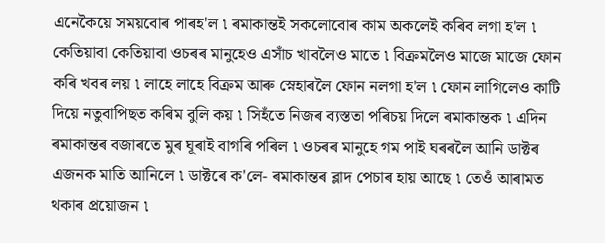এনেকৈয়ে সময়বোৰ পাৰহ'ল ৷ ৰমাকান্তই সকলোবোৰ কাম অকলেই কৰিব লগা হ'ল ৷ কেতিয়াবা কেতিয়াবা ওচৰৰ মানুহেও এসাঁচ খাবলৈও মাতে ৷ বিক্ৰমলৈও মাজে মাজে ফোন কৰি খবৰ লয় ৷ লাহে লাহে বিক্ৰম আৰু স্নেহাৰলৈ ফোন নলগা হ'ল ৷ ফোন লাগিলেও কাটি দিয়ে নতুবাপিছত কৰিম বুলি কয় ৷ সিহঁতে নিজৰ ব্যস্ততা পৰিচয় দিলে ৰমাকান্তক ৷ এদিন ৰমাকান্তৰ বজাৰতে মুৰ ঘূৰাই বাগৰি পৰিল ৷ ওচৰৰ মানুহে গম পাই ঘৰৰলৈ আনি ডাক্টৰ এজনক মাতি আনিলে ৷ ডাক্টৰে ক'লে- ৰমাকান্তৰ ব্লাদ পেচাৰ হায় আছে ৷ তেওঁ আৰামত থকাৰ প্ৰয়োজন ৷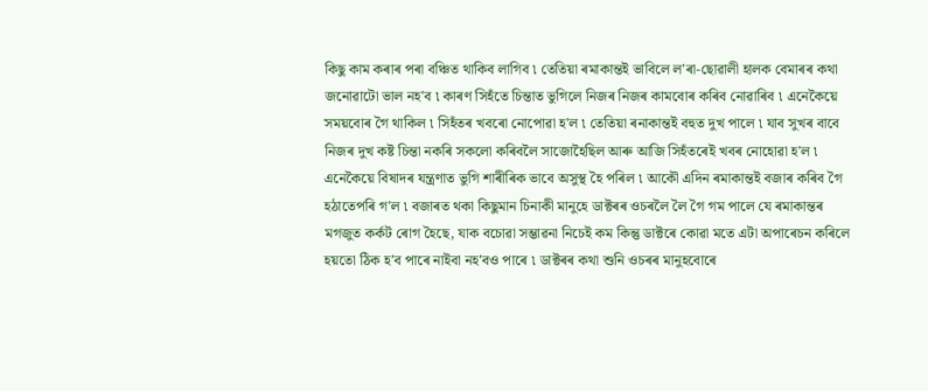কিছু কাম কৰাৰ পৰা বঞ্চিত থাকিব লাগিব ৷ তেতিয়া ৰমাকান্তই ভাবিলে ল'ৰা-ছোৱালী হালক বেমাৰৰ কথা জনোৱাটো ভাল নহ'ব ৷ কাৰণ সিহঁতে চিন্তাত ভুগিলে নিজৰ নিজৰ কামবোৰ কৰিব নোৱাৰিব ৷ এনেকৈয়ে সময়বোৰ গৈ থাকিল ৷ সিহঁতৰ খবৰো নোপোৱা হ'ল ৷ তেতিয়া ৰনাকান্তই বহুত দুখ পালে ৷ যাব সুখৰ বাবে নিজৰ দুখ কষ্ট চিন্তা নকৰি সকলো কৰিবলৈ সাজোহৈছিল আৰু আজি সিহঁতৰেই খবৰ নোহোৱা হ'ল ৷ এনেকৈয়ে বিষাদৰ যন্ত্ৰণাত ভুগি শাৰীৰিক ভাবে অসুস্থ হৈ পৰিল ৷ আকৌ এদিন ৰমাকান্তই বজাৰ কৰিব গৈ হঠাতেপৰি গ'ল ৷ বজাৰত থকা কিছুমান চিনাকী মানুহে ডাক্টৰৰ ওচৰলৈ লৈ গৈ গম পালে যে ৰমাকান্তৰ মগজুত কৰ্কট ৰোগ হৈছে, যাক বচোৱা সম্ভাৱনা নিচেই কম কিন্তু ডাক্টৰে কোৱা মতে এটা অপাৰেচন কৰিলে হয়তো ঠিক হ'ব পাৰে নাইবা নহ'বও পাৰে ৷ ডাক্টৰৰ কথা শুনি ওচৰৰ মানুহবোৰে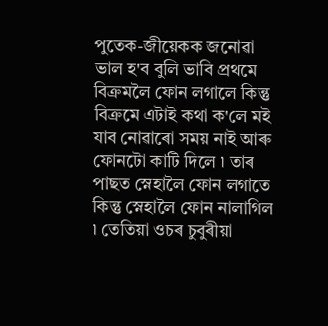পুতেক-জীয়েকক জনোৱা ভাল হ'ব বুলি ভাবি প্ৰথমে বিক্ৰমলৈ ফোন লগালে কিন্তু বিক্ৰমে এটাই কথা ক'লে মই যাব নোৱাৰো সময় নাই আৰু ফোনটো কাটি দিলে ৷ তাৰ পাছত স্নেহালৈ ফোন লগাতে কিন্তু স্নেহালৈ ফোন নালাগিল ৷ তেতিয়া ওচৰ চুবুৰীয়া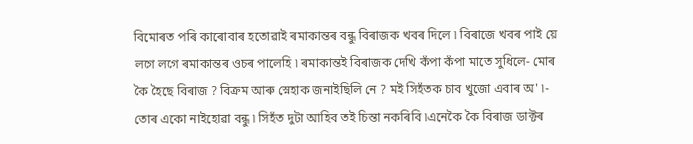বিমোৰত পৰি কাৰোবাৰ হতোৱাই ৰমাকান্তৰ বন্ধু বিৰাজক খবৰ দিলে ৷ বিৰাজে খবৰ পাই য়ে লগে লগে ৰমাকান্তৰ ওচৰ পালেহি ৷ ৰমাকান্তই বিৰাজক দেখি কঁপা কঁপা মাতে সুধিলে- মোৰ কৈ হৈছে বিৰাজ ? বিক্ৰম আৰু স্নেহাক জনাইছিলি নে ? মই সিহঁতক চাব খুজো এবাৰ অ' ৷- তোৰ একো নাইহোৱা বন্ধু ৷ সিহঁত দুটা আহিব তই চিন্তা নকৰিবি ৷এনেকৈ কৈ বিৰাজ ডাক্টৰ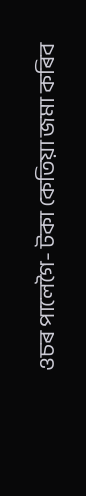ওচৰ পালেগৈ- টকা কেতিয়া জমা কৰিব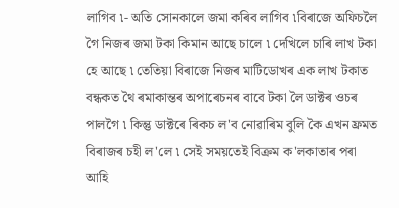লাগিব ৷- অতি সোনকালে জমা কৰিব লাগিব ৷বিৰাজে অফিচলৈ গৈ নিজৰ জমা টকা কিমান আছে চালে ৷ দেখিলে চাৰি লাখ টকা হে আছে ৷ তেতিয়া বিৰাজে নিজৰ মাটিডোখৰ এক লাখ টকাত বন্ধকত থৈ ৰমাকান্তৰ অপাৰেচনৰ বাবে টকা লৈ ডাক্টৰ ওচৰ পালগৈ ৷ কিন্তু ডাক্টৰে ৰিকচ ল'ব নোৱাৰিম বুলি কৈ এখন ফ্ৰমত বিৰাজৰ চহী ল'লে ৷ সেই সময়তেই বিক্ৰম ক'লকাতাৰ পৰা আহি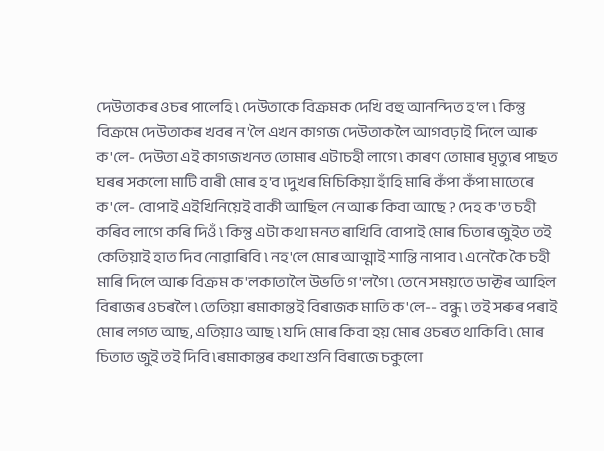দেউতাকৰ ওচৰ পালেহি ৷ দেউতাকে বিক্ৰমক দেখি বহু আনন্দিত হ'ল ৷ কিন্তু বিক্ৰমে দেউতাকৰ খবৰ ন'লৈ এখন কাগজ দেউতাকলৈ আগবঢ়াই দিলে আৰু ক'লে- দেউতা এই কাগজখনত তোমাৰ এটাচহী লাগে ৷ কাৰণ তোমাৰ মৃত্যুৰ পাছত ঘৰৰ সকলো মাটি বাৰী মোৰ হ'ব ৷দুখৰ মিচিকিয়া হাঁহি মাৰি কঁপা কঁপা মাতেৰে ক'লে- বোপাই এইখিনিয়েই বাকী আছিল নে আৰু কিবা আছে ? দেহ ক'ত চহী কৰিব লাগে কৰি দিওঁ ৷ কিন্তু এটা কথা মনত ৰাখিবি বোপাই মোৰ চিতাৰ জুইত তই কেতিয়াই হাত দিব নোৱাৰিবি ৷ নহ'লে মোৰ আত্মাই শান্তি নাপাব ৷ এনেকৈ কৈ চহী মাৰি দিলে আৰু বিক্ৰম ক'লকাতালৈ উভতি গ'লগৈ ৷ তেনে সময়তে ডাক্টৰ আহিল বিৰাজৰ ওচৰলৈ ৷ তেতিয়া ৰমাকান্তই বিৰাজক মাতি ক'লে-- বন্ধু ৷ তই সৰুৰ পৰাই মোৰ লগত আছ, এতিয়াও আছ ৷ যদি মোৰ কিবা হয় মোৰ ওচৰত থাকিবি ৷ মোৰ চিতাত জুই তই দিবি ৷ৰমাকান্তৰ কথা শুনি বিৰাজে চকুলো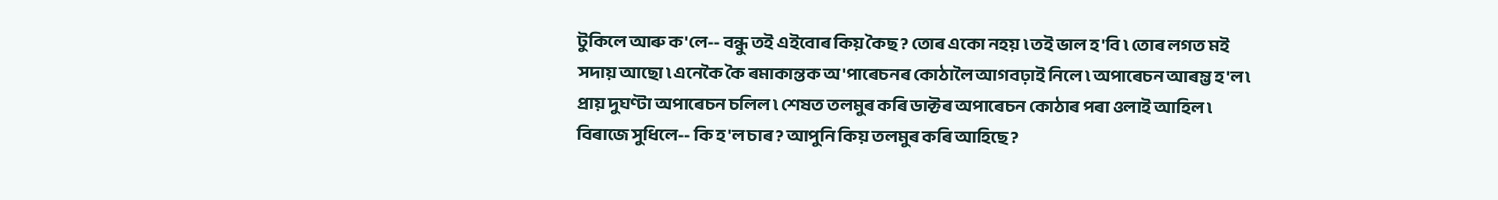টুকিলে আৰু ক'লে-- বন্ধু তই এইবোৰ কিয় কৈছ ? তোৰ একো নহয় ৷ তই ভাল হ'বি ৷ তোৰ লগত মই সদায় আছো ৷ এনেকৈ কৈ ৰমাকান্তক অ'পাৰেচনৰ কোঠালৈ আগবঢ়াই নিলে ৷ অপাৰেচন আৰম্ভ হ'ল ৷ প্ৰায় দুঘণ্টা অপাৰেচন চলিল ৷ শেষত তলমুৰ কৰি ডাক্টৰ অপাৰেচন কোঠাৰ পৰা ওলাই আহিল ৷ বিৰাজে সুধিলে-- কি হ'ল চাৰ ? আপুনি কিয় তলমুৰ কৰি আহিছে ?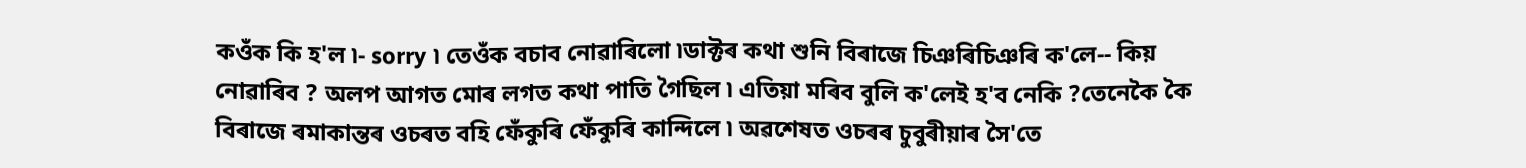কওঁক কি হ'ল ৷- sorry ৷ তেওঁক বচাব নোৱাৰিলো ৷ডাক্টৰ কথা শুনি বিৰাজে চিঞৰিচিঞৰি ক'লে-- কিয় নোৱাৰিব ? অলপ আগত মোৰ লগত কথা পাতি গৈছিল ৷ এতিয়া মৰিব বুলি ক'লেই হ'ব নেকি ?তেনেকৈ কৈ বিৰাজে ৰমাকান্তৰ ওচৰত বহি ফেঁকুৰি ফেঁকুৰি কান্দিলে ৷ অৱশেষত ওচৰৰ চুবুৰীয়াৰ সৈ'তে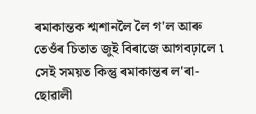ৰমাকান্তক শ্মশানলৈ লৈ গ'ল আৰু তেওঁৰ চিতাত জুই বিৰাজে আগবঢ়ালে ৷ সেই সময়ত কিন্তু ৰমাকান্তৰ ল'ৰা-ছোৱালী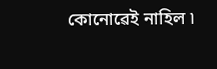কোনোৱেই নাহিল ৷